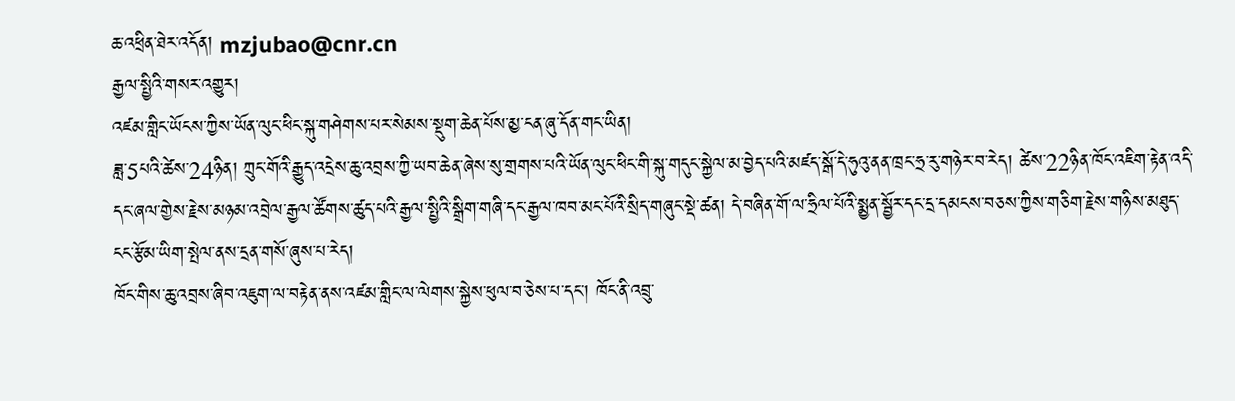ཆ་འཕྲིན་ཐེར་འདོན། mzjubao@cnr.cn
རྒྱལ་སྤྱིའི་གསར་འགྱུར།
འཛམ་གླིང་ཡོངས་ཀྱིས་ཡོན་ལུང་ཕིང་སྐུ་གཤེགས་པར་སེམས་སྡུག་ཆེན་པོས་མྱ་ངན་ཞུ་དོན་གང་ཡིན།
ཟླ་5པའི་ཚེས་24ཉིན། ཀྲུང་གོའི་རྒྱུད་འདྲེས་ཆུ་འབྲས་ཀྱི་ཡབ་ཆེན་ཞེས་སུ་གྲགས་པའི་ཡོན་ལུང་ཕིང་གི་སྐུ་གདུང་སྐྱེལ་མ་བྱེད་པའི་མཛད་སྒོ་དེ་ཧུའུ་ནན་ཁྲང་ཧྲ་རུ་གཉེར་བ་རེད། ཚེས་22ཉིན་ཁོང་འཇིག་རྟེན་འདི་དང་ཞལ་གྱེས་རྗེས་མཉམ་འབྲེལ་རྒྱལ་ཚོགས་ཚུད་པའི་རྒྱལ་སྤྱིའི་སྒྲིག་གཞི་དང་རྒྱལ་ཁབ་མང་པོའི་སྲིད་གཞུང་སྡེ་ཚན། དེ་བཞིན་གོ་ལ་ཧྲིལ་པོའི་སྨྱན་སྦྱོར་དང་དྲ་དམངས་བཅས་ཀྱིས་གཅིག་རྗེས་གཉིས་མཐུད་ངང་རྩོམ་ཡིག་སྤེལ་ནས་དྲན་གསོ་ཞུས་པ་རེད།
ཁོང་གིས་ཆུ་འབྲས་ཞིབ་འཇུག་ལ་བརྟེན་ནས་འཛམ་གླིང་ལ་ལེགས་སྐྱེས་ཕུལ་བ་ཅེས་པ་དང་། ཁོང་ནི་འབྲུ་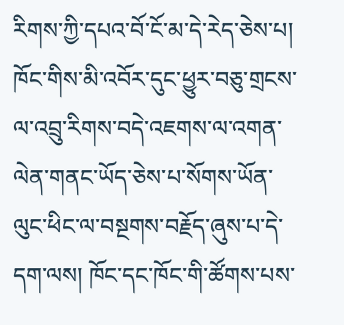རིགས་ཀྱི་དཔའ་བོ་ངོ་མ་དེ་རེད་ཅེས་པ། ཁོང་གིས་མི་འབོར་དུང་ཕྱུར་བཅུ་གྲངས་ལ་འབྲུ་རིགས་བདེ་འཇགས་ལ་འགན་ལེན་གནང་ཡོད་ཅེས་པ་སོགས་ཡོན་ལུང་ཕིང་ལ་བསྔགས་བརྗོད་ཞུས་པ་དེ་དག་ལས། ཁོང་དང་ཁོང་གི་ཚོགས་པས་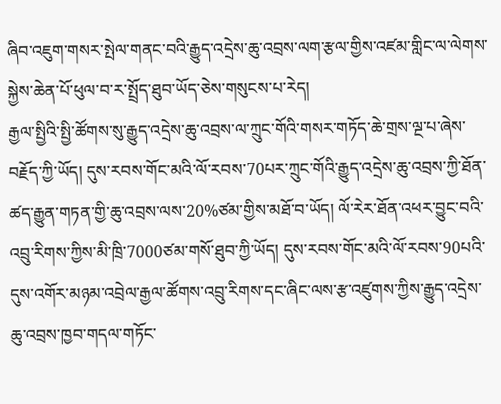ཞིབ་འཇུག་གསར་སྤེལ་གནང་བའི་རྒྱུད་འདྲེས་ཆུ་འབྲས་ལག་རྩལ་གྱིས་འཛམ་གླིང་ལ་ལེགས་སྐྱེས་ཆེན་པོ་ཕུལ་བ་ར་སྤྲོད་ཐུབ་ཡོད་ཅེས་གསུངས་པ་རེད།
རྒྱལ་སྤྱིའི་སྤྱི་ཚོགས་སུ་རྒྱུད་འདྲེས་ཆུ་འབྲས་ལ་ཀྲུང་གོའི་གསར་གཏོད་ཆེ་གྲས་ལྔ་པ་ཞེས་བརྗོད་ཀྱི་ཡོད། དུས་རབས་གོང་མའི་ལོ་རབས་70པར་ཀྲུང་གོའི་རྒྱུད་འདྲེས་ཆུ་འབྲས་ཀྱི་ཐོན་ཚད་རྒྱུན་གཏན་གྱི་ཆུ་འབྲས་ལས་20%ཙམ་གྱིས་མཐོ་བ་ཡོད། ལོ་རེར་ཐོན་འཕར་བྱུང་བའི་འབྲུ་རིགས་ཀྱིས་མི་ཁྲི་7000ཙམ་གསོ་ཐུབ་ཀྱི་ཡོད། དུས་རབས་གོང་མའི་ལོ་རབས་90པའི་དུས་འགོར་མཉམ་འབྲེལ་རྒྱལ་ཚོགས་འབྲུ་རིགས་དང་ཞིང་ལས་རྩ་འཛུགས་ཀྱིས་རྒྱུད་འདྲེས་ཆུ་འབྲས་ཁྱབ་གདལ་གཏོང་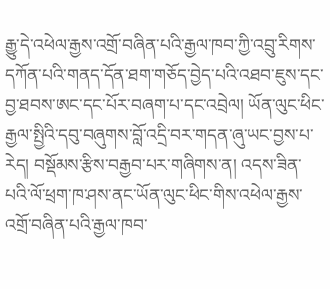རྒྱུ་དེ་འཕེལ་རྒྱས་འགྲོ་བཞིན་པའི་རྒྱལ་ཁབ་ཀྱི་འབྲུ་རིགས་དཀོན་པའི་གནད་དོན་ཐག་གཅོད་བྱེད་པའི་འཐབ་ཇུས་དང་བྱ་ཐབས་ཨང་དང་པོར་བཞག་པ་དང་འབྲེལ། ཡོན་ལུང་ཕིང་རྒྱལ་སྤྱིའི་དབུ་བཞུགས་བློ་འདྲི་བར་གདན་ཞུ་ཡང་བྱས་པ་རེད། བསྡོམས་རྩིས་བརྒྱབ་པར་གཞིགས་ན། འདས་ཟིན་པའི་ལོ་ཕྲག་ཁ་ཤས་ནང་ཡོན་ལུང་ཕིང་གིས་འཕེལ་རྒྱས་འགྲོ་བཞིན་པའི་རྒྱལ་ཁབ་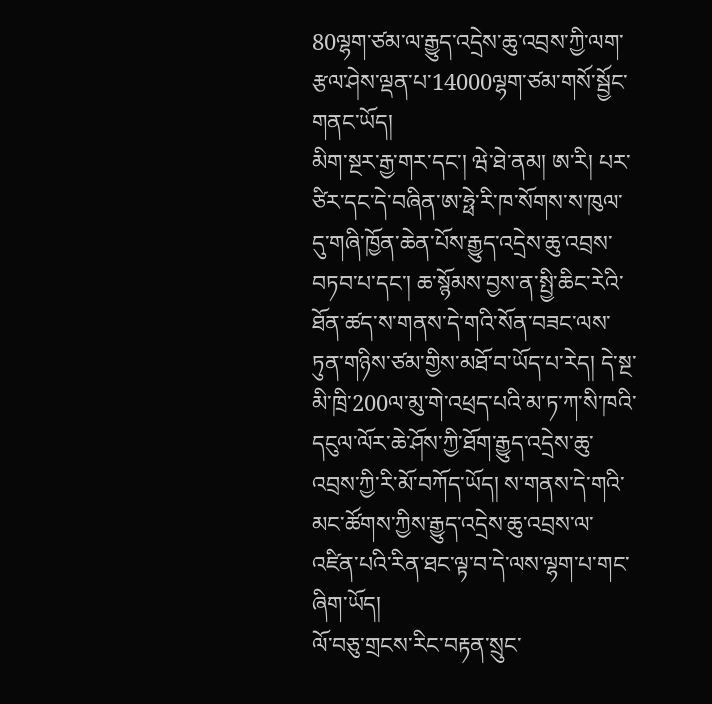80ལྷག་ཙམ་ལ་རྒྱུད་འདྲེས་ཆུ་འབྲས་ཀྱི་ལག་རྩལ་ཤེས་ལྡན་པ་14000ལྷག་ཙམ་གསོ་སྦྱོང་གནང་ཡོད།
མིག་སྔར་རྒྱ་གར་དང་། ཝེ་ཐེ་ནམ། ཨ་རི། པར་ཙིར་དང་དེ་བཞིན་ཨ་ཧྥེ་རི་ཁ་སོགས་ས་ཁུལ་དུ་གཞི་ཁྱོན་ཆེན་པོས་རྒྱུད་འདྲེས་ཆུ་འབྲས་བཏབ་པ་དང་། ཆ་སྙོམས་བྱས་ན་སྤྱི་ཆིང་རེའི་ཐོན་ཚད་ས་གནས་དེ་གའི་སོན་བཟང་ལས་ཏུན་གཉིས་ཙམ་གྱིས་མཐོ་བ་ཡོད་པ་རེད། དེ་སྔ་མི་ཁྲི་200ལ་མུ་གེ་འཕྲད་པའི་མ་ཏ་ཀ་སི་ཁའི་དངུལ་ལོར་ཆེ་ཤོས་ཀྱི་ཐོག་རྒྱུད་འདྲེས་ཆུ་འབྲས་ཀྱི་རི་མོ་བཀོད་ཡོད། ས་གནས་དེ་གའི་མང་ཚོགས་ཀྱིས་རྒྱུད་འདྲེས་ཆུ་འབྲས་ལ་འཛིན་པའི་རིན་ཐང་ལྟ་བ་དེ་ལས་ལྷག་པ་གང་ཞིག་ཡོད།
ལོ་བཅུ་གྲངས་རིང་བརྟན་སྲུང་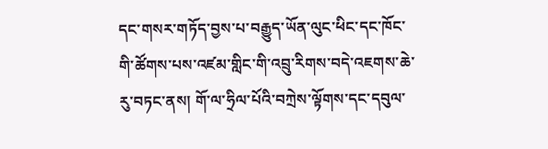དང་གསར་གཏོད་བྱས་པ་བརྒྱུད་ཡོན་ལུང་ཕིང་དང་ཁོང་གི་ཚོགས་པས་འཛམ་གླིང་གི་འབྲུ་རིགས་བདེ་འཇགས་ཆེ་རུ་བཏང་ནས། གོ་ལ་ཧྲིལ་པོའི་བཀྲེས་ལྟོགས་དང་དབུལ་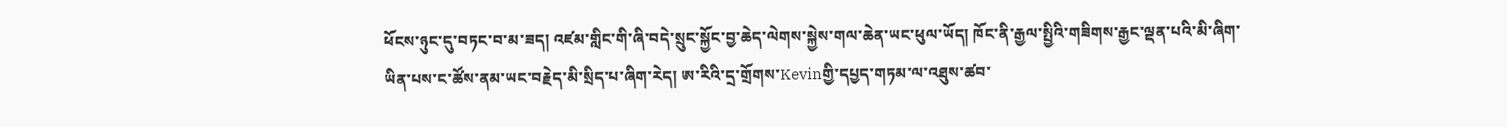ཕོངས་ཉུང་དུ་བཏང་བ་མ་ཟད། འཛམ་གླིང་གི་ཞི་བདེ་སྲུང་སྐྱོང་བྱ་ཆེད་ལེགས་སྐྱེས་གལ་ཆེན་ཡང་ཕུལ་ཡོད། ཁོང་ནི་རྒྱལ་སྤྱིའི་གཟིགས་རྒྱང་ལྡན་པའི་མི་ཞིག་ཡིན་པས་ང་ཚོས་ནམ་ཡང་བརྗེད་མི་སྲིད་པ་ཞིག་རེད། ཨ་རིའི་དྲ་གྲོགས་Kevinགྱི་དཔྱད་གཏམ་ལ་འཐུས་ཚབ་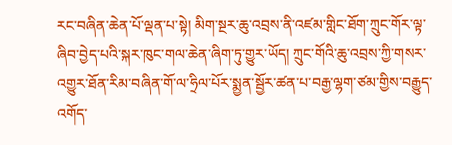རང་བཞིན་ཆེན་པོ་ལྡན་པ་སྟེ། མིག་སྔར་ཆུ་འབྲས་ནི་འཛམ་གླིང་ཐོག་ཀྲུང་གོར་ལྟ་ཞིབ་བྱེད་པའི་སྐར་ཁུང་གལ་ཆེན་ཞིག་ཏུ་གྱུར་ཡོད། ཀྲུང་གོའི་ཆུ་འབྲས་ཀྱི་གསར་འགྱུར་ཐོན་རིམ་བཞིན་གོ་ལ་ཧྲིལ་པོར་སྨྱན་སྦྱོར་ཚན་པ་བརྒྱ་ལྷག་ཙམ་གྱིས་བརྒྱུད་འགོད་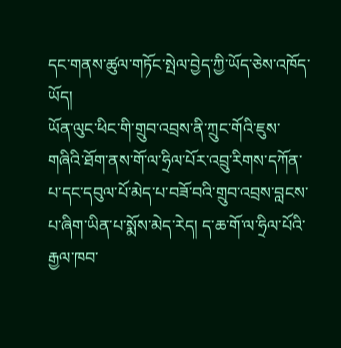དང་གནས་ཚུལ་གཏོང་སྤེལ་བྱེད་ཀྱི་ཡོད་ཅེས་འཁོད་ཡོད།
ཡོན་ལུང་ཕིང་གི་གྲུབ་འབྲས་ནི་ཀྲུང་གོའི་ཇུས་གཞིའི་ཐོག་ནས་གོ་ལ་ཧྲིལ་པོར་འབྲུ་རིགས་དཀོན་པ་དང་དབུལ་པོ་མེད་པ་བཟོ་བའི་གྲུབ་འབྲས་བླངས་པ་ཞིག་ཡིན་པ་སྨོས་མེད་རེད། ད་ཆ་གོ་ལ་ཧྲིལ་པོའི་རྒྱལ་ཁབ་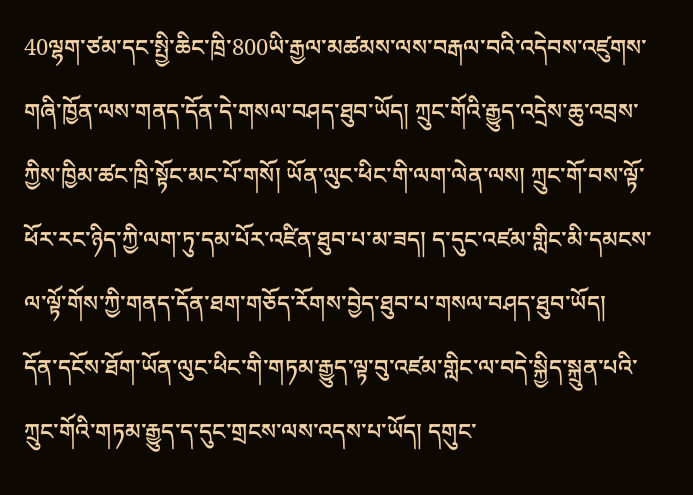40ལྷག་ཙམ་དང་སྤྱི་ཆིང་ཁྲི་800ཡི་རྒྱལ་མཚམས་ལས་བརྒལ་བའི་འདེབས་འཛུགས་གཞི་ཁྱོན་ལས་གནད་དོན་དེ་གསལ་བཤད་ཐུབ་ཡོད། ཀྲུང་གོའི་རྒྱུད་འདྲེས་ཆུ་འབྲས་ཀྱིས་ཁྱིམ་ཚང་ཁྲི་སྟོང་མང་པོ་གསོ། ཡོན་ལུང་ཕིང་གི་ལག་ལེན་ལས། ཀྲུང་གོ་བས་ལྟོ་ཕོར་རང་ཉིད་ཀྱི་ལག་ཏུ་དམ་པོར་འཛིན་ཐུབ་པ་མ་ཟད། ད་དུང་འཛམ་གླིང་མི་དམངས་ལ་ལྟོ་གོས་ཀྱི་གནད་དོན་ཐག་གཅོད་རོགས་བྱེད་ཐུབ་པ་གསལ་བཤད་ཐུབ་ཡོད།
དོན་དངོས་ཐོག་ཡོན་ལུང་ཕིང་གི་གཏམ་རྒྱུད་ལྟ་བུ་འཛམ་གླིང་ལ་བདེ་སྐྱིད་སྐྲུན་པའི་ཀྲུང་གོའི་གཏམ་རྒྱུད་ད་དུང་གྲངས་ལས་འདས་པ་ཡོད། དགུང་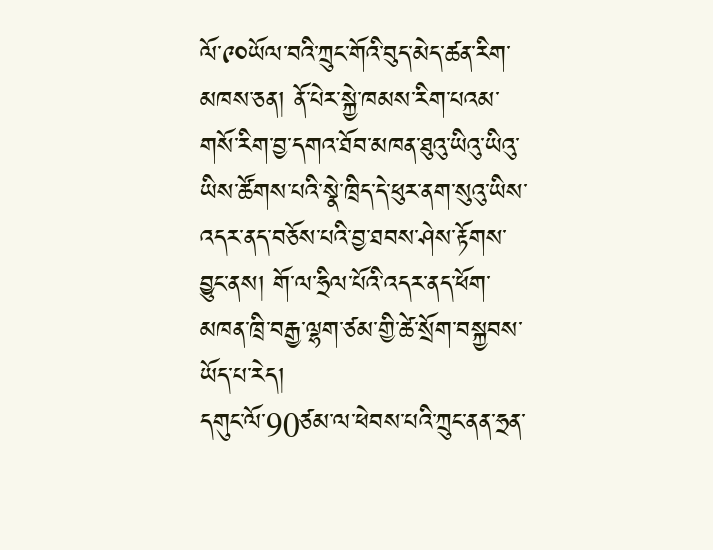ལོ་༩༠ཡོལ་བའི་ཀྲུང་གོའི་བུད་མེད་ཚན་རིག་མཁས་ཅན། ནོ་པེར་སྐྱེ་ཁམས་རིག་པའམ་གསོ་རིག་བྱ་དགའ་ཐོབ་མཁན་ཐུའུ་ཡིའུ་ཡིའུ་ཡིས་ཚོགས་པའི་སྣེ་ཁྲིད་དེ་ཕུར་ནག་སུའུ་ཡིས་འདར་ནད་བཅོས་པའི་བྱ་ཐབས་ཤེས་རྟོགས་བྱུང་ནས། གོ་ལ་ཧྲིལ་པོའི་འདར་ནད་ཕོག་མཁན་ཁྲི་བརྒྱ་ལྷག་ཙམ་གྱི་ཚེ་སྲོག་བསྐྱབས་ཡོད་པ་རེད།
དགུང་ལོ་90ཙམ་ལ་ཕེབས་པའི་ཀྲུང་ནན་ཧྲན་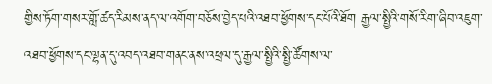གྱིས་ཏོག་གསར་གློ་ཚད་རིམས་ནད་ལ་འགོག་བཅོས་བྱེད་པའི་འཐབ་ཕྱོགས་དང་པོའི་ཐོག རྒྱལ་སྤྱིའི་གསོ་རིག་ཞིབ་འཇུག་འཐབ་ཕྱོགས་དང་ལྷན་དུ་འབད་འཐབ་གནང་ནས་འཕྲལ་དུ་རྒྱལ་སྤྱིའི་སྤྱི་ཚོགས་ལ་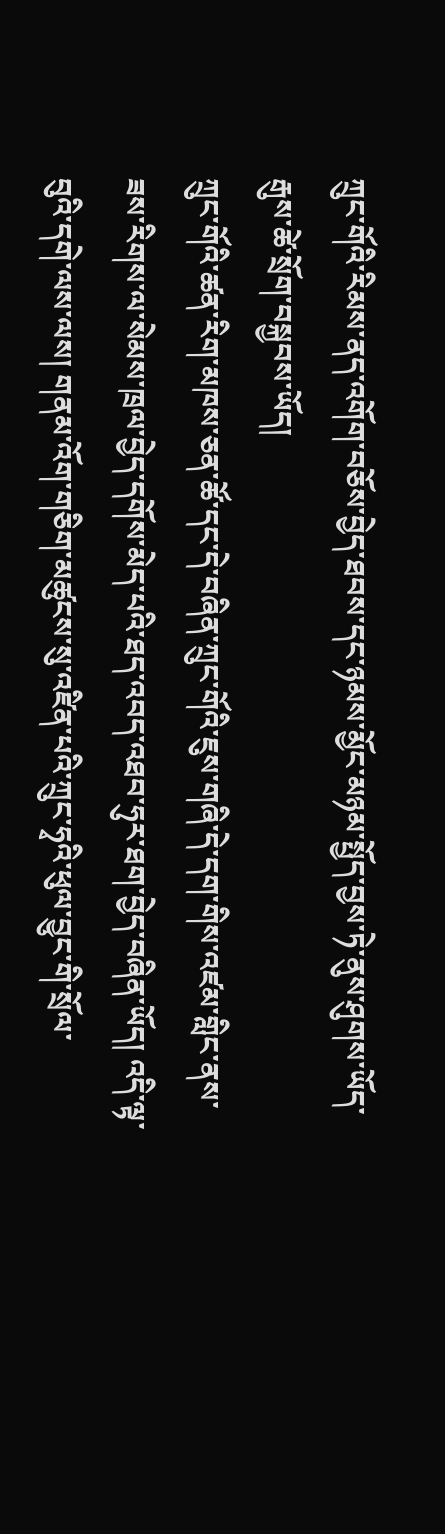ཀྲུང་གོའི་རིམས་ནད་འགོག་བཅོས་བྱེད་ཐབས་དང་ཉམས་མྱོང་མཉམ་སྤྱོད་བྱས་ཏེ་ནུས་ཤུགས་ཡོད་རྒུས་ཚེ་སྲོག་བསྐྱབས་ཡོད།
ཀྲུང་གོའི་ཚན་རིག་མཁས་ཅན་ཚོ་དང་དེ་བཞིན་ཀྲུང་གོའི་ཇུས་གཞི་དེ་དག་གིས་འཛམ་གླིང་ནས་ཟས་རིགས་ལ་སེམས་ཁྲལ་བྱེད་དགོས་མེད་པའི་ཐད་འབད་འཐབ་ཧུར་ཐག་བྱེད་བཞིན་ཡོད། འདི་ལྟ་བུའི་དགེ་ལས་ལས། གནམ་འོག་གཅིག་མཚུངས་སུ་འཛིན་པའི་ཀྲུང་ཧྭའི་ཕུལ་བྱུང་གི་སྲོལ་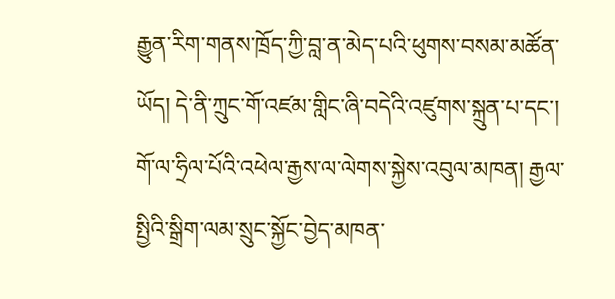རྒྱུན་རིག་གནས་ཁྲོད་ཀྱི་བླ་ན་མེད་པའི་ཕུགས་བསམ་མཚོན་ཡོད། དེ་ནི་ཀྲུང་གོ་འཛམ་གླིང་ཞི་བདེའི་འཛུགས་སྐྲུན་པ་དང་། གོ་ལ་ཧྲིལ་པོའི་འཕེལ་རྒྱས་ལ་ལེགས་སྐྱེས་འབུལ་མཁན། རྒྱལ་སྤྱིའི་སྒྲིག་ལམ་སྲུང་སྐྱོང་བྱེད་མཁན་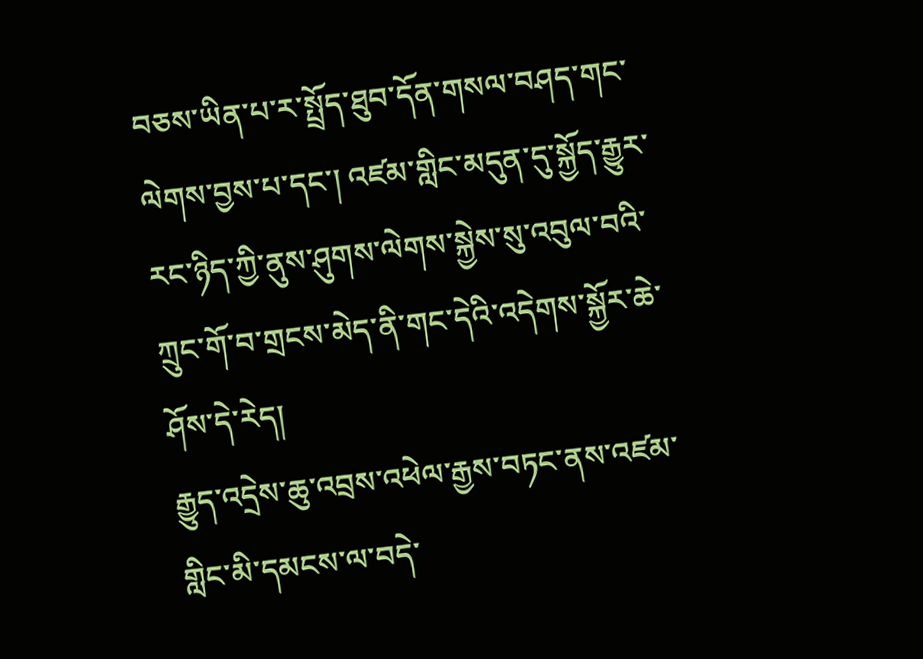བཅས་ཡིན་པ་ར་སྤྲོད་ཐུབ་དོན་གསལ་བཤད་གང་ལེགས་བྱས་པ་དང་། འཛམ་གླིང་མདུན་དུ་སྐྱོད་རྒྱུར་རང་ཉིད་ཀྱི་ནུས་ཤུགས་ལེགས་སྐྱེས་སུ་འབུལ་བའི་ཀྲུང་གོ་བ་གྲངས་མེད་ནི་གང་དེའི་འདེགས་སྐྱོར་ཆེ་ཤོས་དེ་རེད།
རྒྱུད་འདྲེས་ཆུ་འབྲས་འཕེལ་རྒྱས་བཏང་ནས་འཛམ་གླིང་མི་དམངས་ལ་བདེ་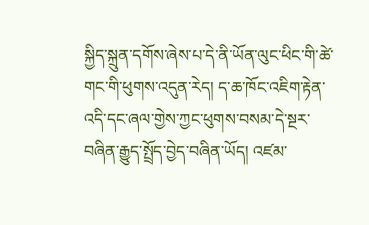སྐྱིད་སྐྲུན་དགོས་ཞེས་པ་དེ་ནི་ཡོན་ལུང་ཕིང་གི་ཚེ་གང་གི་ཕུགས་འདུན་རེད། ད་ཆ་ཁོང་འཇིག་རྟེན་འདི་དང་ཞལ་གྱེས་ཀྱང་ཕུགས་བསམ་དེ་སྔར་བཞིན་རྒྱུད་སྤྲོད་བྱེད་བཞིན་ཡོད། འཛམ་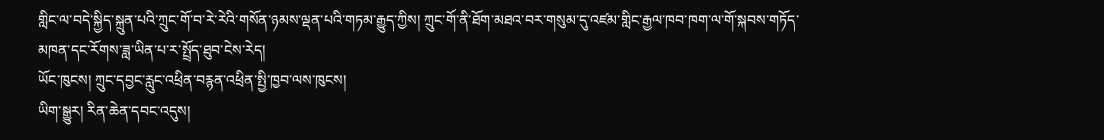གླིང་ལ་བདེ་སྐྱིད་སྐྲུན་པའི་ཀྲུང་གོ་བ་རེ་རེའི་གསོན་ཉམས་ལྡན་པའི་གཏམ་རྒྱུད་ཀྱིས། ཀྲུང་གོ་ནི་ཐོག་མཐའ་བར་གསུམ་དུ་འཛམ་གླིང་རྒྱལ་ཁབ་ཁག་ལ་གོ་སྐབས་གཏོད་མཁན་དང་རོགས་ཟླ་ཡིན་པ་ར་སྤྲོད་ཐུབ་ངེས་རེད།
ཡོང་ཁུངས། ཀྲུང་དབྱང་རླུང་འཕྲིན་བརྙན་འཕྲིན་སྤྱི་ཁྱབ་ལས་ཁུངས།
ཡིག་སྒྱུར། རིན་ཆེན་དབང་འདུས།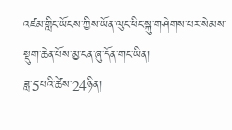འཛམ་གླིང་ཡོངས་ཀྱིས་ཡོན་ལུང་ཕིང་སྐུ་གཤེགས་པར་སེམས་སྡུག་ཆེན་པོས་མྱ་ངན་ཞུ་དོན་གང་ཡིན།
ཟླ་5པའི་ཚེས་24ཉིན།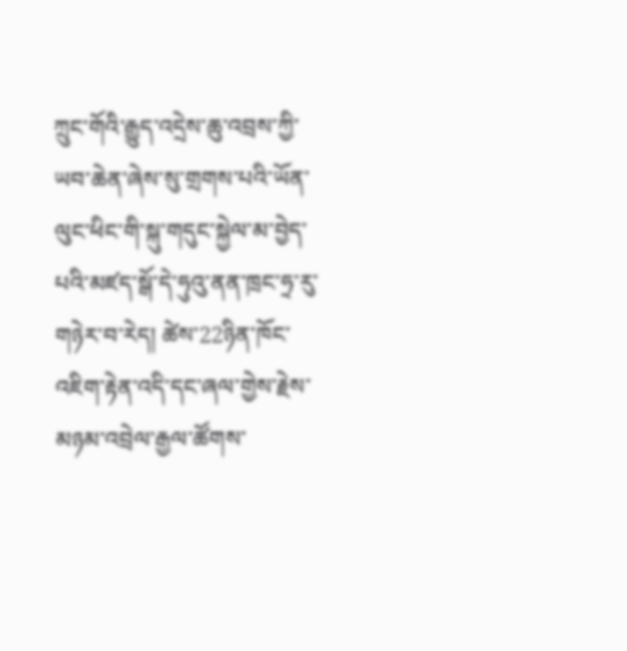ཀྲུང་གོའི་རྒྱུད་འདྲེས་ཆུ་འབྲས་ཀྱི་ཡབ་ཆེན་ཞེས་སུ་གྲགས་པའི་ཡོན་ལུང་ཕིང་གི་སྐུ་གདུང་སྐྱེལ་མ་བྱེད་པའི་མཛད་སྒོ་དེ་ཧུའུ་ནན་ཁྲང་ཧྲ་རུ་གཉེར་བ་རེད། ཚེས་22ཉིན་ཁོང་འཇིག་རྟེན་འདི་དང་ཞལ་གྱེས་རྗེས་མཉམ་འབྲེལ་རྒྱལ་ཚོགས་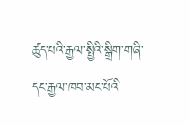ཚུད་པའི་རྒྱལ་སྤྱིའི་སྒྲིག་གཞི་དང་རྒྱལ་ཁབ་མང་པོའི